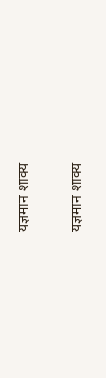यज्ञमान शाक्य

यज्ञमान शाक्य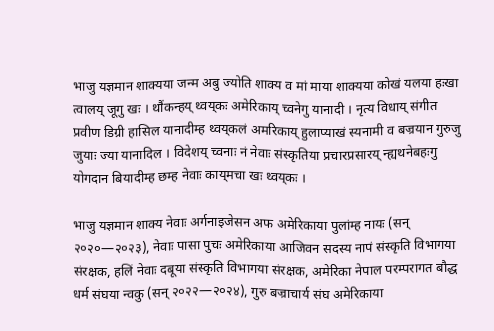भाजु यज्ञमान शाक्यया जन्म अबु ज्योति शाक्य व मां माया शाक्यया कोखं यलया हःखा त्वालय् जूगु खः । थौंकन्हय् थ्वय्‌कः अमेरिकाय् च्वनेगु यानादी । नृत्य विधाय् संगीत प्रवीण डिग्री हासिल यानादीम्ह थ्वय्‌कलं अमरिकाय् हुलाप्याखं स्यनामी व बज्रयान गुरुजु जुयाः ज्या यानादिल । विदेशय् च्वनाः नं नेवाः संस्कृतिया प्रचारप्रसारय् न्ह्यथनेबहःगु योगदान बियादीम्ह छम्ह नेवाः काय्‌मचा खः थ्वय्‌कः ।

भाजु यज्ञमान शाक्य नेवाः अर्गनाइजेसन अफ अमेरिकाया पुलांम्ह नायः (सन् २०२०—२०२३), नेवाः पासा पुचः अमेरिकाया आजिवन सदस्य नापं संस्कृति विभागया संरक्षक, हलिं नेवाः दबूया संस्कृति विभागया संरक्षक, अमेरिका नेपाल परम्परागत बौद्ध धर्म संघया न्वकु (सन् २०२२—२०२४), गुरु बज्राचार्य संघ अमेरिकाया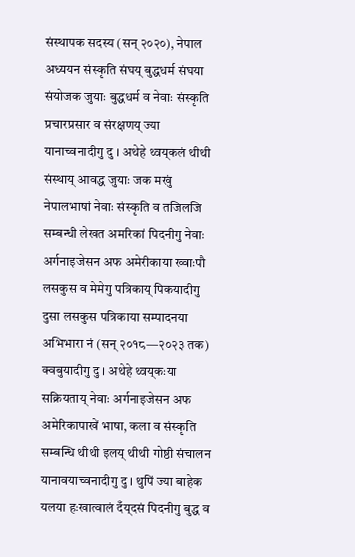संस्थापक सदस्य (सन् २०२०), नेपाल अध्ययन संस्कृति संघय् बुद्धधर्म संघया संयोजक जुयाः बुद्धधर्म व नेवाः संस्कृति प्रचारप्रसार व संरक्षणय् ज्या यानाच्वनादीगु दु । अथेहे थ्वय्‌कलं थीथी संस्थाय् आवद्ध जुयाः जक मखुं नेपालभाषां नेवाः संस्कृति व तजिलजि सम्बन्धी लेखत अमरिकां पिदनीगु नेवाः अर्गनाइजेसन अफ अमेरीकाया ख्वाःपौ लसकुस व मेमेगु पत्रिकाय् पिकयादीगु दुसा लसकुस पत्रिकाया सम्पादनया अभिभारा नं (सन् २०१८—२०२३ तक) क्वबुयादीगु दु । अथेहे थ्वय्‌कःया सक्रियताय् नेवाः अर्गनाइजेसन अफ अमेरिकापाखें भाषा, कला व संस्कृति सम्बन्धि थीथी इलय् थीथी गोष्ठी संचालन यानावयाच्वनादीगु दु । थुपिं ज्या बाहेक यलया हःखात्वालं दँय्‌दसं पिदनीगु बुद्ध व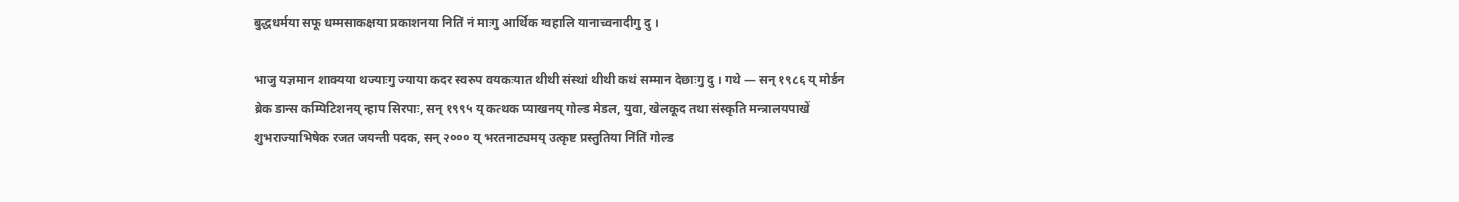बुद्धधर्मया सफू धम्मसाकक्षया प्रकाशनया नितिं नं माःगु आर्थिक ग्वहालि यानाच्वनादीगु दु ।

भाजु यज्ञमान शाक्यया थज्याःगु ज्याया कदर स्वरुप वयकःयात थीथी संस्थां थीथी कथं सम्मान देछाःगु दु । गथे — सन् १९८६ य् मोर्डन ब्रेक डान्स कम्पिटिशनय् न्हाप सिरपाः, सन् १९९५ य् कत्थक प्याखनय् गोल्ड मेडल, युवा, खेलकूद तथा संस्कृति मन्त्रालयपाखें शुभराज्याभिषेक रजत जयन्ती पदक, सन् २००० य् भरतनाट्यमय् उत्कृष्ट प्रस्तुतिया निंतिं गोल्ड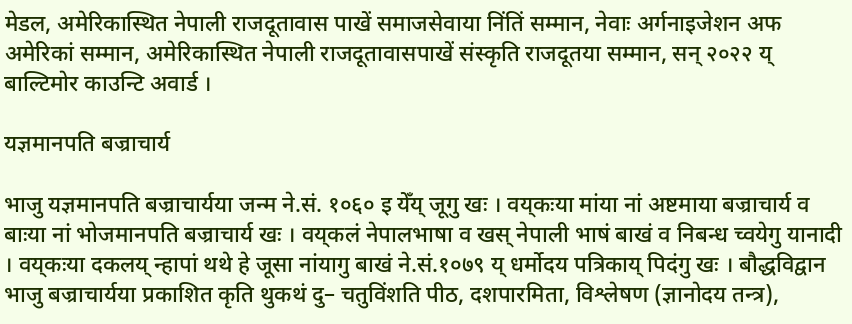मेडल, अमेरिकास्थित नेपाली राजदूतावास पाखें समाजसेवाया निंतिं सम्मान, नेवाः अर्गनाइजेशन अफ अमेरिकां सम्मान, अमेरिकास्थित नेपाली राजदूतावासपाखें संस्कृति राजदूतया सम्मान, सन् २०२२ य् बाल्टिमोर काउन्टि अवार्ड ।

यज्ञमानपति बज्राचार्य

भाजु यज्ञमानपति बज्राचार्यया जन्म ने.सं. १०६० इ येँय् जूगु खः । वय्‌कःया मांया नां अष्टमाया बज्राचार्य व बाःया नां भोजमानपति बज्राचार्य खः । वय्‌कलं नेपालभाषा व खस् नेपाली भाषं बाखं व निबन्ध च्वयेगु यानादी । वय्‌कःया दकलय् न्हापां थथे हे जूसा नांयागु बाखं ने.सं.१०७९ य् धर्मोदय पत्रिकाय् पिदंगु खः । बौद्धविद्वान भाजु बज्राचार्यया प्रकाशित कृति थुकथं दु– चतुविंशति पीठ, दशपारमिता, विश्लेषण (ज्ञानोदय तन्त्र),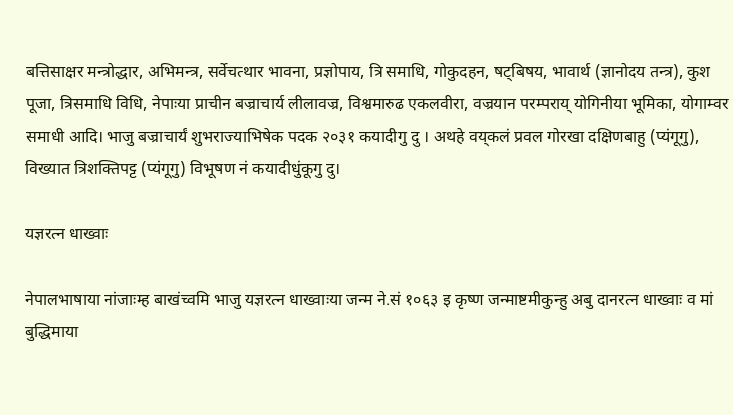बत्तिसाक्षर मन्त्रोद्धार, अभिमन्त्र, सर्वेचत्थार भावना, प्रज्ञोपाय, त्रि समाधि, गोकुदहन, षट्बिषय, भावार्थ (ज्ञानोदय तन्त्र), कुश पूजा, त्रिसमाधि विधि, नेपाःया प्राचीन बज्राचार्य लीलावज्र, विश्वमारुढ एकलवीरा, वज्रयान परम्पराय् योगिनीया भूमिका, योगाम्वर समाधी आदि। भाजु बज्राचार्यं शुभराज्याभिषेक पदक २०३१ कयादीगु दु । अथहे वय्‌कलं प्रवल गोरखा दक्षिणबाहु (प्यंगूगु), विख्यात त्रिशक्तिपट्ट (प्यंगूगु) विभूषण नं कयादीधुंकूगु दु।

यज्ञरत्न धाख्वाः

नेपालभाषाया नांजाःम्ह बाखंच्वमि भाजु यज्ञरत्न धाख्वाःया जन्म ने.सं १०६३ इ कृष्ण जन्माष्टमीकुन्हु अबु दानरत्न धाख्वाः व मां बुद्धिमाया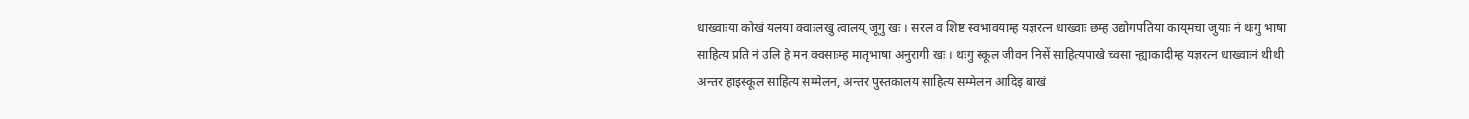धाख्वाःया कोखं यलया क्वाःलखु त्वालय् जूगु खः । सरल व शिष्ट स्वभावयाम्ह यज्ञरत्न धाख्वाः छम्ह उद्योगपतिया काय्‌मचा जुयाः नं थःगु भाषा साहित्य प्रति नं उलि हे मन क्वसाःम्ह मातृभाषा अनुरागी खः । थःगु स्कूल जीवन निसें साहित्यपाखे च्वसा न्ह्याकादीम्ह यज्ञरत्न धाख्वाःनं थीथी अन्तर हाइस्कूल साहित्य सम्मेलन, अन्तर पुस्तकालय साहित्य सम्मेलन आदिइ बाखं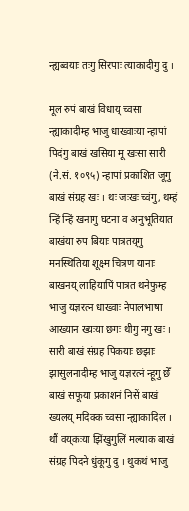न्ह्यब्वयाः तःगु सिरपाः त्याकादीगु दु ।

मूल रुपं बाखं विधाय् च्वसा न्ह्याकादीम्ह भाजु धाख्वाःया न्हापां पिदंगु बाखं खसिया मू खःसा सारी (ने.सं. १०९५) न्हापां प्रकाशित जूगु बाखं संग्रह खः । थः जःखः च्वंगु, थम्हं न्हिं न्हिं खनागु घटना व अनुभूतियात बाखंया रुप बियाः पात्रतय्‌गु मनस्थितिया शूक्ष्म चित्रण यानाः बाखनय् लाहियापिं पात्रत थनेफुम्ह भाजु यज्ञरत्न धाख्वाः नेपालभाषा आख्यान ख्यःया छगः थीगु नगु खः । सारी बाखं संग्रह पिकयाः छझाः झासुलनादीम्ह भाजु यज्ञरत्नं न्हूगु छेँ बाखं सफूया प्रकाशनं निसें बाखं ख्यलय् मदिक्क च्वसा न्ह्याकादिल । थौं वय्‌कःया झिंखुगुलिं मल्याक बाखं संग्रह पिदने धुंकूगु दु । थुकथं भाजु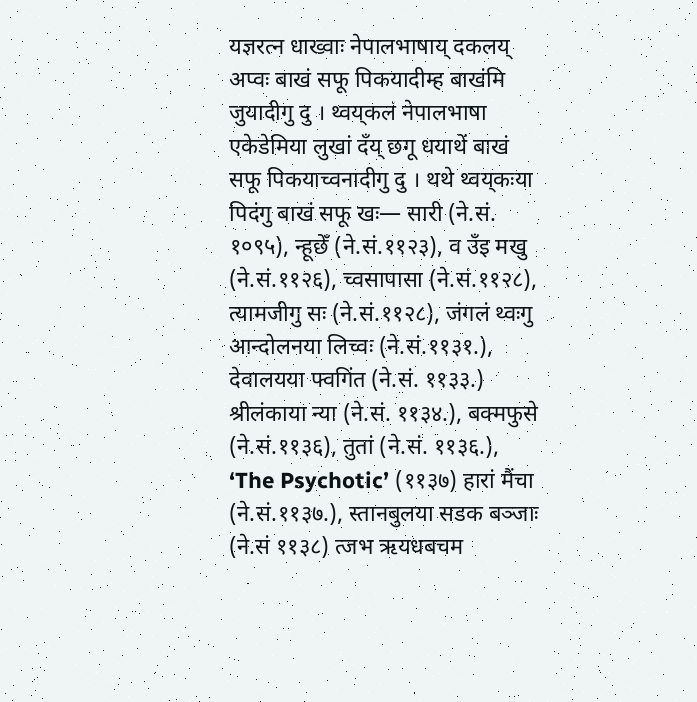यज्ञरत्न धाख्वाः नेपालभाषाय् दकलय् अप्वः बाखं सफू पिकयादीम्ह बाखंमि जुयादीगु दु । थ्वय्‌कलं नेपालभाषा एकेडेमिया लुखां दँय् छगू धयाथें बाखं सफू पिकयाच्वनादीगु दु । थथे थ्वय्‌कःया पिदंगु बाखं सफू खः— सारी (ने.सं. १०९५), न्हूछेँ (ने.सं.११२३), व उँइ मखु (ने.सं.११२६), च्वसापासा (ने.सं.११२८), त्यामजीगु सः (ने.सं.११२८), जंगलं थ्वःगु आन्दोलनया लिच्वः (ने.सं.११३१.), देवालयया फ्वगिंत (ने.सं. ११३३.) श्रीलंकाया न्या (ने.सं. ११३४.), बक्मफुसे (ने.सं.११३६), तुतां (ने.सं. ११३६.), ‘The Psychotic’ (११३७) हारां मैंचा (ने.सं.११३७.), स्तानबुलया सडक बञ्जाः (ने.सं ११३८) त्जभ ऋयधबचम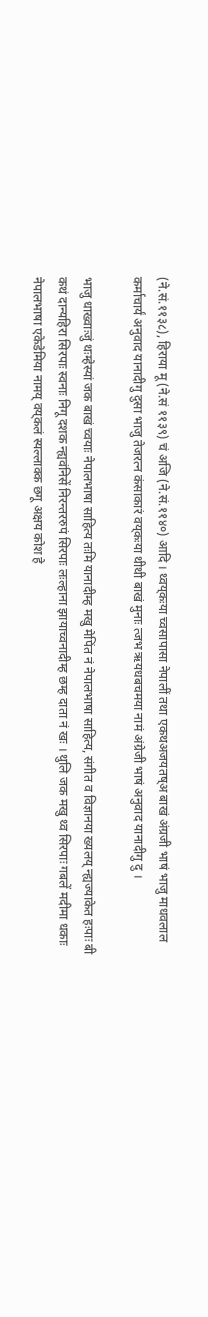(ने.सं.११३८), हिराया मू (ने.सं ११३९) चं अजि (ने.सं.११४०) आदि । थ्वय्‌कःया च्वसापासा नेपालीं तथा एकथअजयतष्अ बाखं अंग्रजी भाषं भाजु माधवलाल कर्माचार्यं अनुवाद यानादीगु दुसा भाजु तेजरत्न कंसाकारं वय्‌कःया थीथी बाखं मुनाः त्जभ ऋयधबचमया नामं अंग्रेजी भाषं अनुवाद यानादीगु दु ।

भाजु धाख्वाःजुं थःम्हेस्यां जक बाखं च्वयाः नेपालभाषा साहित्य तःमि यानादीम्ह मखु मेपिंत नं नेपालभाषा साहित्य, संगीत व विज्ञानया ख्यलय् न्ह्यज्याकेत हःपाः बी कथं दान्यहिरा सिरपाः स्वनाः निगू दशक न्ह्यवंनिसें निरन्तररुपं सिरपाः लःल्हाना झायाच्वनादीम्ह छम्ह दाता नं खः । थुलि जक मखु थ्व सिरपाः गबलें मदीमा धकाः नेपालभाषा एकेडेमिया नामय् वय्‌कलं स्यल्लाक्क छगू अक्षय कोश हे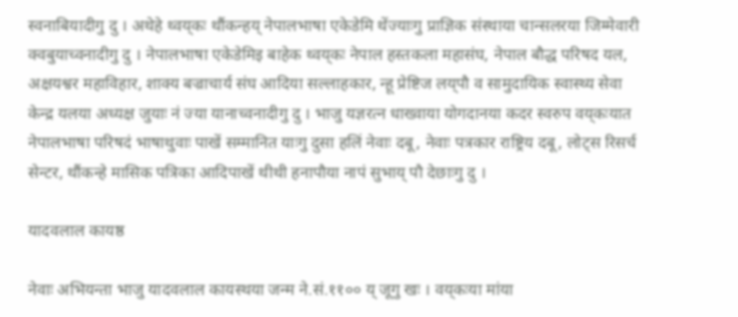स्वनाबियादीगु दु । अथेहे थ्वय्‌कः थौंकन्हय् नेपालभाषा एकेडेमि थेंज्याःगु प्राज्ञिक संस्थाया चान्सलरया जिम्मेवारी क्वबुयाच्वनादीगु दु । नेपालभाषा एकेडेमिइ बाहेक थ्वय्‌कः नेपाल हस्तकला महासंघ, नेपाल बौद्ध परिषद यल, अक्षयश्वर महाविहार, शाक्य बज्राचार्य संघ आदिया सल्लाहकार, न्हू प्रेष्टिज लय्‌पौ व सामुदायिक स्वास्थ्य सेवा केन्द्र यलया अध्यक्ष जुयाः नं ज्या यानाच्वनादीगु दु । भाजु यज्ञरत्न धाख्वाया योगदानया कदर स्वरुप वय्‌कःयात नेपालभाषा परिषदं भाषाथुवाः पाखें सम्मानित याःगु दुसा हलिं नेवाः दबू, नेवाः पत्रकार राष्ट्रिय दबू, लोट्स रिसर्च सेन्टर, थौंकन्हे मासिक पत्रिका आदिपाखें थीथी हनापौया नापं सुभाय् पौ देछाःगु दु ।

यादवलाल कायष्ठ

नेवाः अभियन्ता भाजु यादवलाल कायस्थया जन्म ने.सं.११०० य् जूगु खः । वय्‌कःया मांया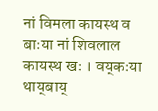नां विमला कायस्थ व बाःया नां शिवलाल कायस्थ खः । वय्‌कःया थाय्‌बाय्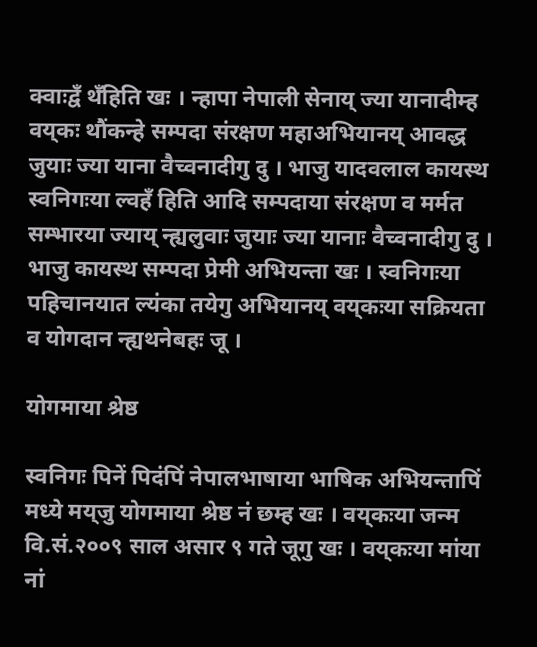क्वाःद्वँ थँहिति खः । न्हापा नेपाली सेनाय् ज्या यानादीम्ह वय्‌कः थौंकन्हे सम्पदा संरक्षण महाअभियानय् आवद्ध जुयाः ज्या याना वैच्वनादीगु दु । भाजु यादवलाल कायस्थ स्वनिगःया ल्वहँ हिति आदि सम्पदाया संरक्षण व मर्मत सम्भारया ज्याय् न्ह्यलुवाः जुयाः ज्या यानाः वैच्वनादीगु दु । भाजु कायस्थ सम्पदा प्रेमी अभियन्ता खः । स्वनिगःया पहिचानयात ल्यंका तयेगु अभियानय् वय्‌कःया सक्रियता व योगदान न्ह्यथनेबहः जू ।

योगमाया श्रेष्ठ

स्वनिगः पिनें पिदंपिं नेपालभाषाया भाषिक अभियन्तापिं मध्ये मय्‌जु योगमाया श्रेष्ठ नं छम्ह खः । वय्‌कःया जन्म वि.सं.२००९ साल असार ९ गते जूगु खः । वय्‌कःया मांया नां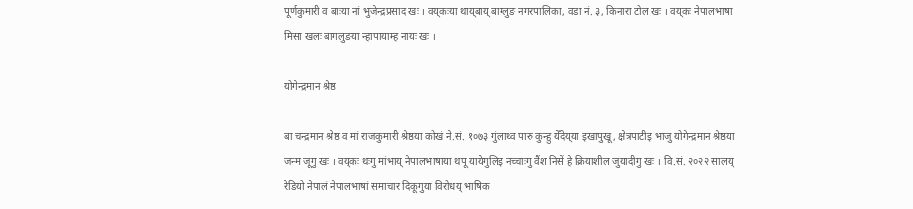पूर्णकुमारी व बाःया नां भुजेन्द्रप्रसाद खः । वय्‌कःया थाय्‌बाय् बाग्लुङ नगरपालिका, वडा नं. ३, किनारा टोल खः । वय्‌कः नेपालभाषा मिसा खलः बागलुङया न्हापायाम्ह नायः खः ।

योगेन्द्रमान श्रेष्ठ

बा चन्द्रमान श्रेष्ठ व मां राजकुमारी श्रेष्ठया कोखं ने.सं. १०७३ गुंलाथ्व पारु कुन्हु येँदेय्‌या इखापुखू, क्षेत्रपाटीइ भाजु योगेन्द्रमान श्रेष्ठया जन्म जूगु खः । वय्‌कः थःगु मांभाय् नेपालभाषाया थपू यायेगुलिइ नच्चाःगु वैंश निसें हे क्रियाशील जुयादीगु खः । वि.सं. २०२२ सालय् रेडियो नेपालं नेपालभाषां समाचार दिकूगुया विरोधय् भाषिक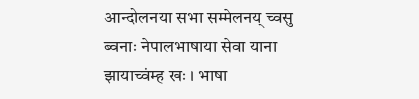आन्दोलनया सभा सम्मेलनय् च्वसु ब्वनाः नेपालभाषाया सेवा याना झायाच्वंम्ह खः । भाषा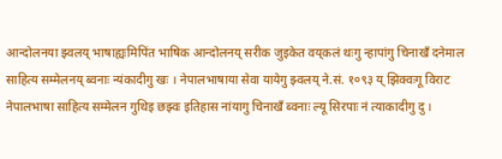आन्दोलनया झ्वलय् भाषाह्यःमिपिंत भाषिक आन्दोलनय् सरीक जुइकेत वय्‌कलं थःगु न्हापांगु चिनाखँ दनेमाल साहित्य सम्मेलनय् ब्वनाः न्यंकादीगु खः । नेपालभाषाया सेवा यायेगु झ्वलय् ने.सं. १०९३ य् झिक्वःगू विराट नेपालभाषा साहित्य सम्मेलन गुथिइ छझ्वः इतिहास नांयागु चिनाखँ ब्वनाः ल्यू सिरपाः नं त्याकादीगु दु ।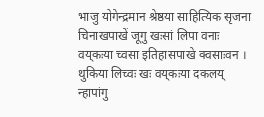भाजु योगेन्द्रमान श्रेष्ठया साहित्यिक सृजना चिनाखपाखें जूगु खःसां लिपा वनाः वय्‌कःया च्वसा इतिहासपाखे क्वसाःवन । थुकिया लिच्वः खः वय्‌कःया दकलय् न्हापांगु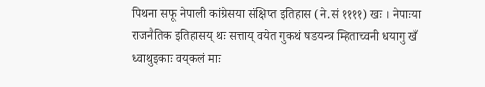पिथना सफू नेपाली कांग्रेसया संक्षिप्त इतिहास (ने.सं ११११) खः । नेपाःया राजनैतिक इतिहासय् थः सत्ताय् वयेत गुकथं षडयन्त्र म्हिताच्वनी धयागु खँ ध्वाथुइकाः वय्‌कलं माः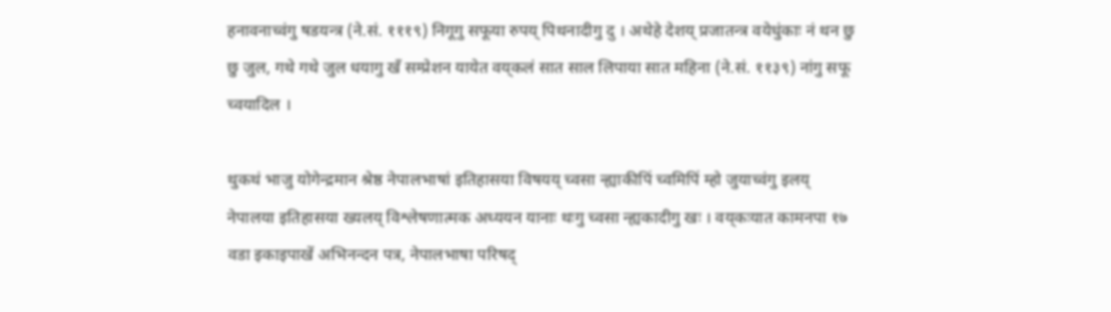हनावनाच्वंगु षडयन्त्र (ने.सं. १११९) निगूगु सफूया रुपय् पिथनादीगु दु । अथेहे देशय् प्रजातन्त्र वयेधुंकाः नं थन छु छु जुल, गथे गथे जुल धयागु खँ सम्प्रेशन यायेत वय्‌कलं सात साल लिपाया सात महिना (ने.सं. ११३९) नांगु सफू च्वयादिल ।

थुकथं भाजु योगेन्द्रमान श्रेष्ठ नेपालभाषां इतिहासया विषयय् च्वसा न्ह्याकीपिं च्वमिपिं म्हो जुयाच्वंगु इलय् नेपालया इतिहासया ख्यलय् विश्लेषणात्मक अध्ययन यानाः थःगु च्वसा न्ह्यकादीगु खः । वय्‌कःयात कामनपा १७ वडा इकाइपाखें अभिनन्दन पत्र, नेपालभाषा परिषद्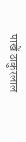पाखें ठाकुरलाल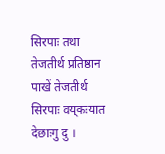सिरपाः तथा तेजतीर्थ प्रतिष्ठान पाखें तेजतीर्थ सिरपाः वय्‌कःयात देछाःगु दु ।